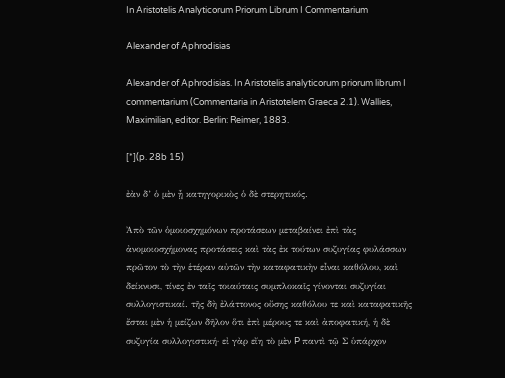In Aristotelis Analyticorum Priorum Librum I Commentarium

Alexander of Aphrodisias

Alexander of Aphrodisias. In Aristotelis analyticorum priorum librum I commentarium (Commentaria in Aristotelem Graeca 2.1). Wallies, Maximilian, editor. Berlin: Reimer, 1883.

[*](p. 28b 15)

ἐὰν δ’ ὁ μὲν ᾖ κατηγορικὸς ὁ δὲ στερητικός.

Ἀπὸ τῶν ὁμοιοσχημόνων προτάσεων μεταβαίνει ἐπὶ τὰς ἀνομοιοσχήμονας προτάσεις καὶ τὰς ἐκ τούτων συζυγίας φυλάσσων πρῶτον τὸ τὴν ἑτέραν αὐτῶν τὴν καταφατικὴν εἶναι καθόλου, καὶ δείκνυσι, τίνες ἐν ταῖς τοιαύταις συμπλοκαῖς γίνονται συζυγίαι συλλογιστικαί. τῆς δὴ ἐλάττονος οὔσης καθόλου τε καὶ καταφατικῆς ἔσται μὲν ἡ μείζων δῆλον ὅτι ἐπὶ μέρους τε καὶ ἀποφατική, ἡ δὲ συζυγία συλλογιστική· εἰ γὰρ εἴη τὸ μὲν P παντὶ τῷ Σ ὑπάρχον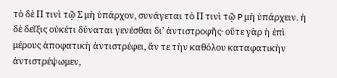τὸ δὲ Π τινὶ τῷ Σ μὴ ὑπάρχον, συνάγεται τὸ Π τινὶ τῷ P μὴ ὑπάρχειν. ἡ δὲ δεῖξις οὐκέτι δύναται γενέσθαι δι’ ἀντιστροφῆς· οὔτε γὰρ ἡ ἐπὶ μέρους ἀποφατικὴ ἀντιστρέφει, ἄν τε τὴν καθόλου καταφατικὴν ἀντιστρέψωμεν,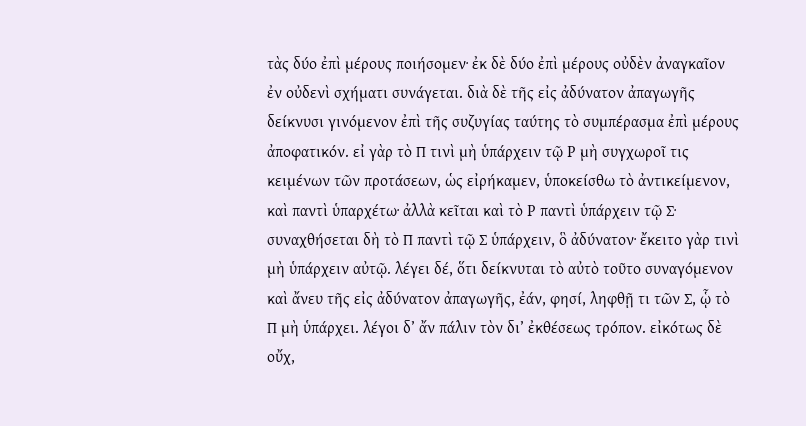τὰς δύο ἐπὶ μέρους ποιήσομεν· ἐκ δὲ δύο ἐπὶ μέρους οὐδὲν ἀναγκαῖον ἐν οὐδενὶ σχήματι συνάγεται. διὰ δὲ τῆς εἰς ἀδύνατον ἀπαγωγῆς δείκνυσι γινόμενον ἐπὶ τῆς συζυγίας ταύτης τὸ συμπέρασμα ἐπὶ μέρους ἀποφατικόν. εἰ γὰρ τὸ Π τινὶ μὴ ὑπάρχειν τῷ P μὴ συγχωροῖ τις κειμένων τῶν προτάσεων, ὡς εἰρήκαμεν, ὑποκείσθω τὸ ἀντικείμενον, καὶ παντὶ ὑπαρχέτω· ἀλλὰ κεῖται καὶ τὸ P παντὶ ὑπάρχειν τῷ Σ· συναχθήσεται δὴ τὸ Π παντὶ τῷ Σ ὑπάρχειν, ὃ ἀδύνατον· ἔκειτο γὰρ τινὶ μὴ ὑπάρχειν αὐτῷ. λέγει δέ, ὅτι δείκνυται τὸ αὐτὸ τοῦτο συναγόμενον καὶ ἄνευ τῆς εἰς ἀδύνατον ἀπαγωγῆς, ἐάν, φησί, ληφθῇ τι τῶν Σ, ᾧ τὸ Π μὴ ὑπάρχει. λέγοι δ’ ἄν πάλιν τὸν δι’ ἐκθέσεως τρόπον. εἰκότως δὲ οὔχ,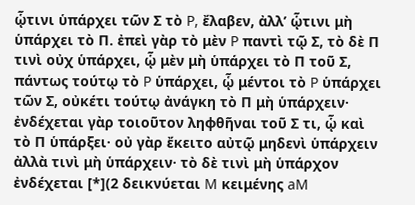ᾧτινι ὑπάρχει τῶν Σ τὸ P, ἔλαβεν, ἀλλ’ ᾧτινι μὴ ὑπάρχει τὸ Π. ἐπεὶ γὰρ τὸ μὲν P παντὶ τῷ Σ, τὸ δὲ Π τινὶ οὐχ ὑπάρχει, ᾧ μὲν μὴ ὑπάρχει τὸ Π τοῦ Σ, πάντως τούτῳ τὸ P ὑπάρχει, ᾧ μέντοι τὸ P ὑπάρχει τῶν Σ, οὐκέτι τούτῳ ἀνάγκη τὸ Π μὴ ὑπάρχειν· ἐνδέχεται γὰρ τοιοῦτον ληφθῆναι τοῦ Σ τι, ᾧ καὶ τὸ Π ὑπάρξει· οὐ γὰρ ἔκειτο αὐτῷ μηδενὶ ὑπάρχειν ἀλλὰ τινὶ μὴ ὑπάρχειν· τὸ δὲ τινὶ μὴ ὑπάρχον ἐνδέχεται [*](2 δεικνύεται M κειμένης aM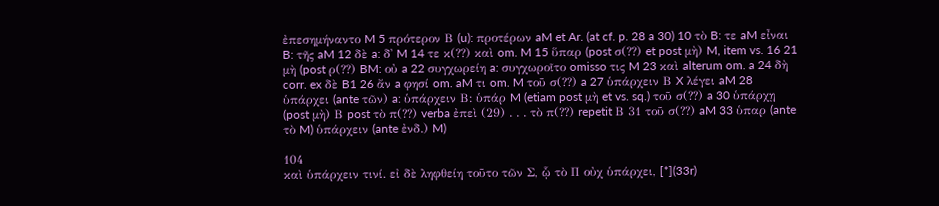ἐπεσημήναντο M 5 πρότερον Β (u): προτέρων aM et Ar. (at cf. p. 28 a 30) 10 τὸ B: τε aM εἶναι B: τῆς aM 12 δὲ a: δ᾿ M 14 τε κ(??) καὶ om. M 15 ὕπαρ (post σ(??) et post μὴ) M, item vs. 16 21 μὴ (post ρ(??) BM: οὐ a 22 συγχωρείη a: συγχωροῖτο omisso τις M 23 καὶ alterum om. a 24 δὴ corr. ex δὲ B1 26 ἄν a φησί om. aM τι om. M τοῦ σ(??) a 27 ὑπάρχειν Β X λέγει aM 28 ὑπάρχει (ante τῶν) a: ὑπάρχειν Β: ὑπάρ M (etiam post μὴ et vs. sq.) τοῦ σ(??) a 30 ὑπάρχῃ (post μὴ) Β post τὸ π(??) verba ἐπεὶ (29) . . . τὸ π(??) repetit Β 31 τοῦ σ(??) aM 33 ὑπαρ (ante τὸ M) ὑπάρχειν (ante ἐνδ.) M)

104
καὶ ὑπάρχειν τινί. εἰ δὲ ληφθείη τοῦτο τῶν Σ, ᾧ τὸ Π οὐχ ὑπάρχει, [*](33r)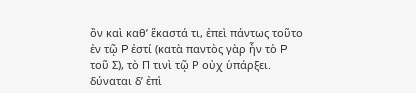ὂν καὶ καθ’ ἕκαστά τι, ἐπεὶ πάντως τοῦτο ἐν τῷ P ἐστί (κατὰ παντὸς γὰρ ἦν τὸ P τοῦ Σ), τὸ Π τινὶ τῷ Ρ οὐχ ὑπάρξει. δύναται δ’ ἐπὶ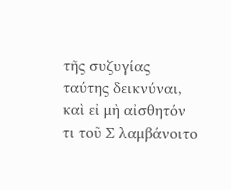τῆς συζυγίας ταύτης δεικνύναι, καὶ εἰ μὴ αἰσθητόν τι τοῦ Σ λαμβάνοιτο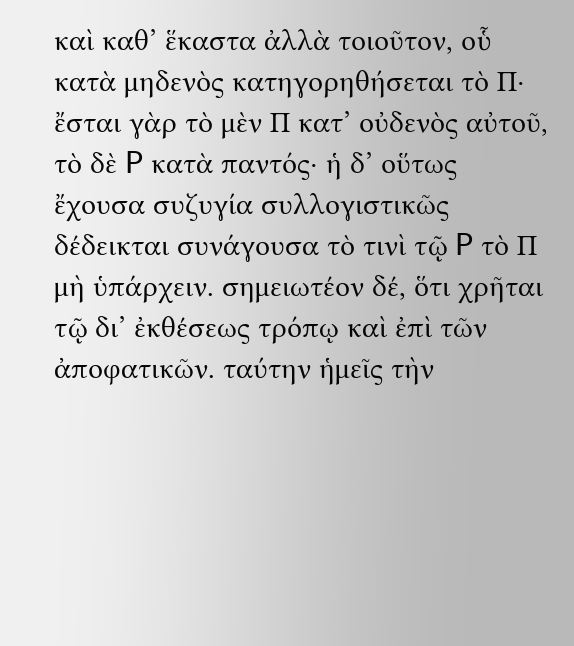καὶ καθ’ ἕκαστα ἀλλὰ τοιοῦτον, οὗ κατὰ μηδενὸς κατηγορηθήσεται τὸ Π· ἔσται γὰρ τὸ μὲν Π κατ’ οὐδενὸς αὐτοῦ, τὸ δὲ P κατὰ παντός· ἡ δ’ οὕτως ἔχουσα συζυγία συλλογιστικῶς δέδεικται συνάγουσα τὸ τινὶ τῷ P τὸ Π μὴ ὑπάρχειν. σημειωτέον δέ, ὅτι χρῆται τῷ δι’ ἐκθέσεως τρόπῳ καὶ ἐπὶ τῶν ἀποφατικῶν. ταύτην ἡμεῖς τὴν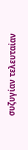συζυγίαν τελευταίαν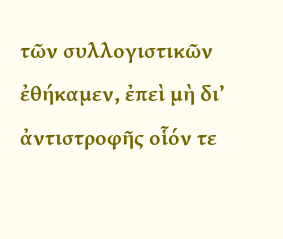τῶν συλλογιστικῶν ἐθήκαμεν, ἐπεὶ μὴ δι’ ἀντιστροφῆς οἷόν τε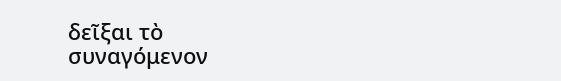δεῖξαι τὸ συναγόμενον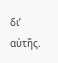δι’ αὐτῆς.